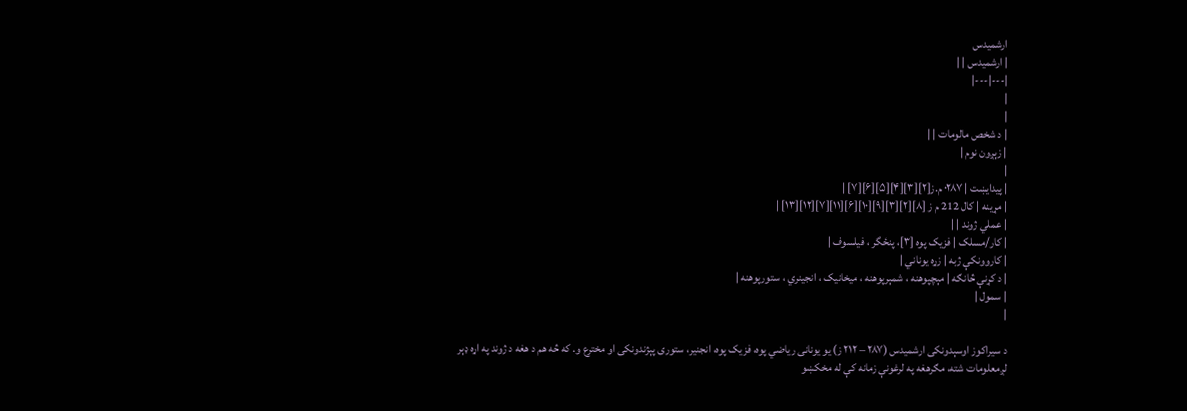ارشميدس
| ارشميدس | |
|---|---|
|
|
| د شخص مالومات | |
| زېږون نوم |
|
| پيدايښت | ۰۲۸۷ م.ز[۲][۳][۴][۵][۶][۷] |
| مړینه | کال 212 م ز [۸][۲][۳][۹][۱۰][۶][۱۱][۷][۱۲][۱۳] |
| عملي ژوند | |
| کار/مسلک | فزيک پوه [۳]، پنځگر ، فیلسوف |
| کاروونکې ژبه | زړه يوناني |
| د کړنې څانګه | مېچپوهنه ، شمېرپوهنه ، ميخانيک ، انجينري ، ستورپوهنه |
| سمول |
|

د سيراکوز اوسېدونکی ارشميدس (۲۸۷ – ۲۱۲ ز) يو يونانی رياضي پوه، فزيک پوه، انجنير، ستوری پېژندونکی او مخترع و. که څه هم د هغه د ژوند په اړه ډېر لږمعلومات شته، مګرهغه په لرغونې زمانه کې له مخکښو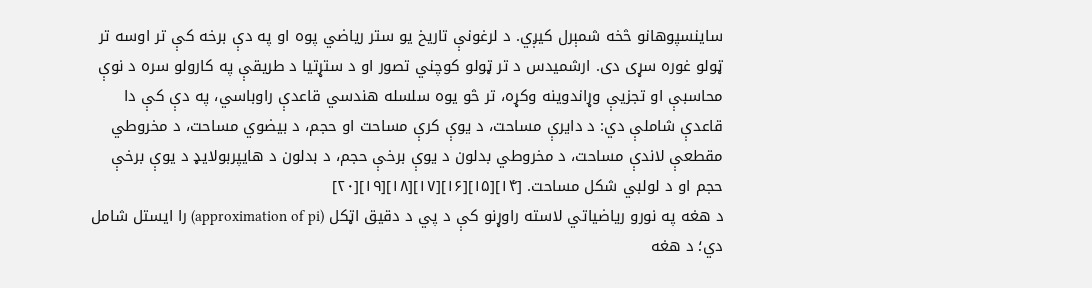ساينسپوهانو څخه شمېرل کيږي. د لرغونې تاريخ يو ستر رياضي پوه او په دې برخه کې تر اوسه تر ټولو غوره سړی دی. ارشميدس د تر ټولو کوچني تصور او د ستړتيا د طريقې په کارولو سره د نوې محاسبې او تجزيې وړاندوینه وکړه، تر څو يوه سلسله هندسي قاعدې راوباسي، په دې کې دا قاعدې شاملې دي: د دايرې مساحت، د يوې کرې مساحت او حجم، د بيضوي مساحت، د مخروطي مقطعې لاندې مساحت، د مخروطي بدلون د يوې برخې حجم، د بدلون د هايپربولايډ د يوې برخې حجم او د لولبي شکل مساحت. [۱۴][۱۵][۱۶][۱۷][۱۸][۱۹][۲۰]
د هغه په نورو رياضياتي لاسته راوړنو کې د پي د دقيق اټکل (approximation of pi) را ايستل شامل دي؛ د هغه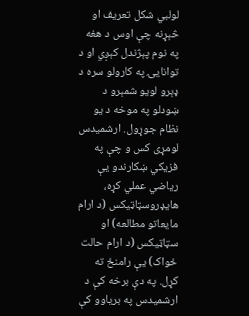لولبي شکل تعريف او څېړنه چې اوس د هغه په نوم پېژندل کېږي او د توانايۍ په کارولو سره د ډېرو لويو شمېرو د ښودلو په موخه د يو نظام جوړول. ارشميدس لومړی کس و چې په فزيکي ښکارندو يې رياضي عملي کړه، هايډروسټاټيکس (د ارام مايعاتو مطالعه) او سټاټيکس (د ارام حالت ځواک) يې رامنځ ته کړل. په دې برخه کې د ارشميدس په بریاوو کې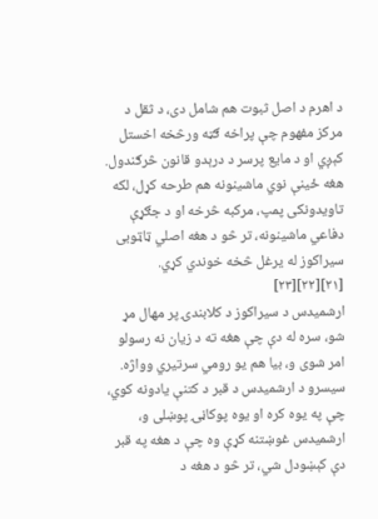د اهرم د اصل ثبوت هم شامل دی، د ثقل د مرکز مفهوم چې پراخه ګټه ورڅخه اخستل کېږي او د مايع پرسر د درېدو قانون څرګندول. هغه ځينې نوي ماشينونه هم طرحه کړل، لکه تاويدونکی پمپ، مرکبه څرخه او د جګړې دفاعي ماشينونه، تر څو د هغه اصلي ټاټوبی سيراکوز له يرغل څخه خوندي کړي. [۲۱][۲۲][۲۳]
ارشميدس د سيراکوز د کلابندۍ پر مهال مړ شو، سره له دې چې هغه ته د زيان نه رسولو امر شوی و، بيا هم يو رومي سرتيري وواژه. سيسرو د ارشميدس د قبر د کتنې يادونه کوي، چې په يوه کره او يوه پوکاڼۍ پوښلی و، ارشميدس غوښتنه کړې وه چې د هغه په قبر دې کېښودل شي، تر څو د هغه د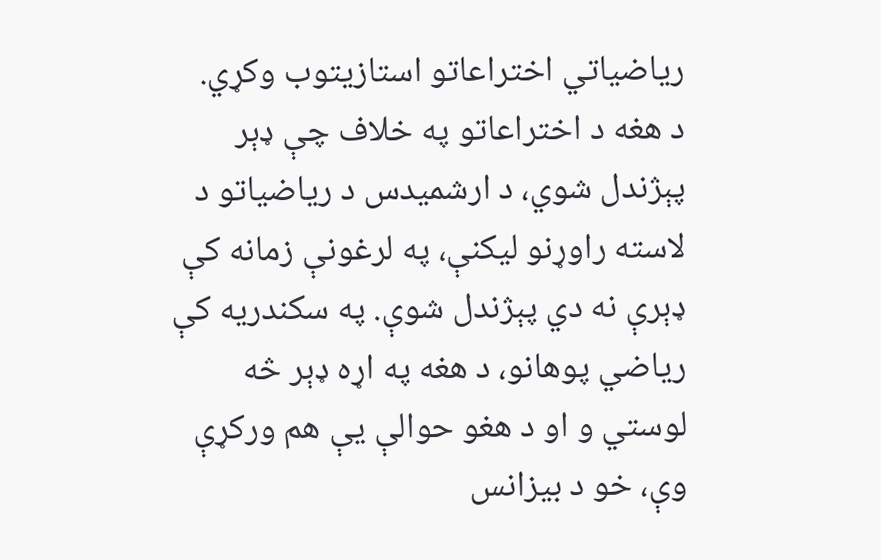رياضياتي اختراعاتو استازيتوب وکړي.
د هغه د اختراعاتو په خلاف چې ډېر پېژندل شوي، د ارشميدس د رياضياتو د لاسته راوړنو ليکنې، په لرغونې زمانه کې ډېرې نه دي پېژندل شوې. په سکندريه کې رياضي پوهانو، د هغه په اړه ډېر څه لوستي و او د هغو حوالې يې هم ورکړې وې، خو د بيزانس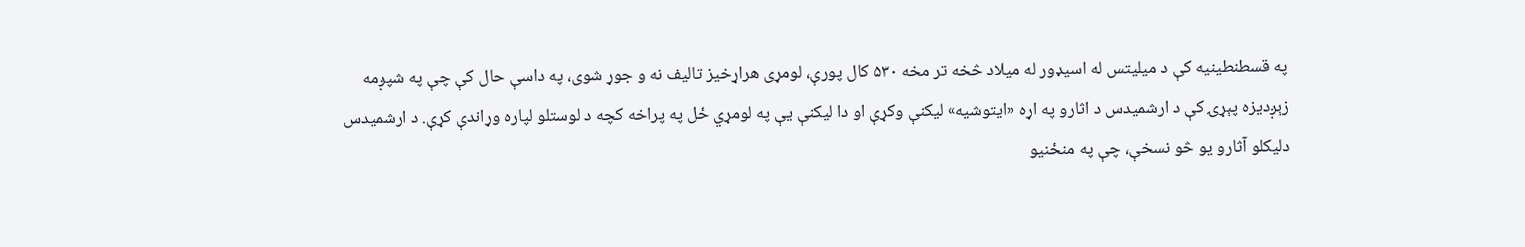په قسطنطينيه کې د ميليتس له اسيډور له ميلاد څخه تر مخه ۵۳۰ کال پورې، لومړی هراړخيز تاليف نه و جوړ شوی، په داسې حال کې چې په شپږمه زېږديزه پېړۍ کې د ارشميدس د اثارو په اړه «ايتوشيه» لیکنې وکړې او دا لیکنې يې په لومړي ځل په پراخه کچه د لوستلو لپاره وړاندې کړې. د ارشميدس دليکلو آثارو يو څو نسخې، چې په منځنیو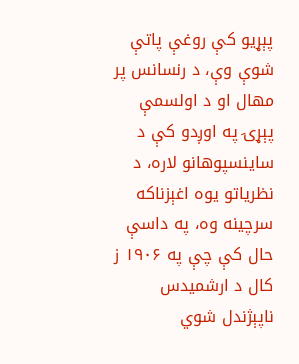پېړيو کې روغې پاتې شوې وې، د رنسانس پر مهال او د اولسمې پېړۍ په اوږدو کې د ساينسپوهانو لاره، د نظرياتو يوه اغېزناکه سرچينه وه، په داسې حال کې چې په ۱۹۰۶ ز کال د ارشميدس ناپېژندل شوي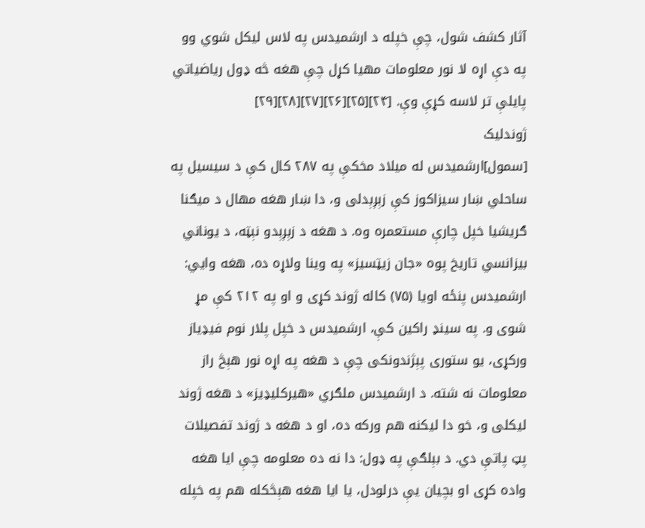آثار کشف شول، چې خپله د ارشميدس په لاس لیکل شوي وو په دې اړه لا نور معلومات مهيا کړل چې هغه څه ډول رياضياتي پايلې تر لاسه کړې وې. [۲۴][۲۵][۲۶][۲۷][۲۸][۲۹]
ژوندليک
[سمول]ارشميدس له ميلاد مخکې په ۲۸۷ کال کې د سيسيل په ساحلي ښار سيزاکوز کې زېږېدلی و، دا ښار هغه مهال د ميګنا ګريشيا خپل چارې مستعمره وه. د هغه د زېږېدو نېټه، د يوناني بيزانسي تاريخ پوه «جان زيټسيز» په وينا ولاړه ده، هغه وايي: ارشميدس پنځه اويا (۷۵) کاله ژوند کړی و او په ۲۱۲ کې مړ شوی و. په سينډ راکين کې، ارشميدس د خپل پلار نوم فيډياز ورکړی، یو ستوری پېژندونکی چې د هغه په اړه نور هېڅ راز معلومات نه شته. د ارشميدس ملګري «هيرکليډيز» د هغه ژوند ليکلی و، خو دا لیکنه هم ورکه ده، او د هغه د ژوند تفصيلات پټ پاتې دي. د بېلګې په ډول: دا نه ده معلومه چې ايا هغه واده کړی او بچیان يې درلودل، یا ايا هغه هېڅکله هم په خپله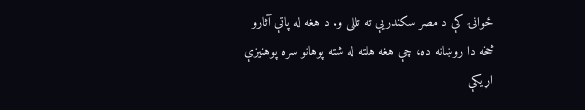ځوانۍ کې د مصر سکندريې ته تللی و. د هغه له پاتې آثارو څخه دا روښانه ده، چې هغه هلته له شته پوهانو سره پوهنيزې اړيکې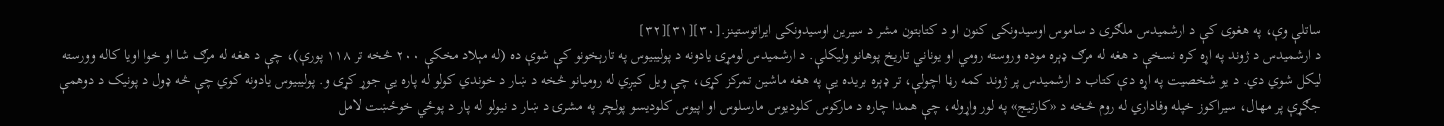ساتلې وې، په هغوی کې د ارشميدس ملګری د ساموس اوسیدونکی کنون او د کتابتون مشر د سیرین اوسیدونکی ایراتوستینز.[۳۰][۳۱][۳۲]
د ارشميدس د ژوند په اړه کره نسخې د هغه له مرګ ډېره موده وروسته رومي او يوناني تاريخ پوهانو وليکلې. د ارشميدس لومړۍ يادونه د پوليبيوس په تارېخونو کې شوې ده (له مېلاد مخکې ۲۰۰ څخه تر ۱۱۸ پورې)، چې د هغه له مرګ شا او خوا اويا کاله وورسته لیکل شوي دي. د يو شخصيت په اړه دې کتاب د ارشميدس پر ژوند کمه رڼا اچولې، تر ډېره بريده يې په هغه ماشين تمرکز کړی، چې ويل کيږي له روميانو څخه د ښار د خوندي کولو له پاره يې جوړ کړی و. پوليبيوس يادونه کوي چې څه ډول د پونيک د دوهمې جګړې پر مهال، سيراکوز خپله وفاداري له روم څخه د «کارتيج» په لور واړوله، چې همدا چاره د مارکوس کلوديوس مارسلوس او اپيوس کلوديسو پولچر په مشرۍ د ښار د نيولو له پار د پوځي خوځښت لامل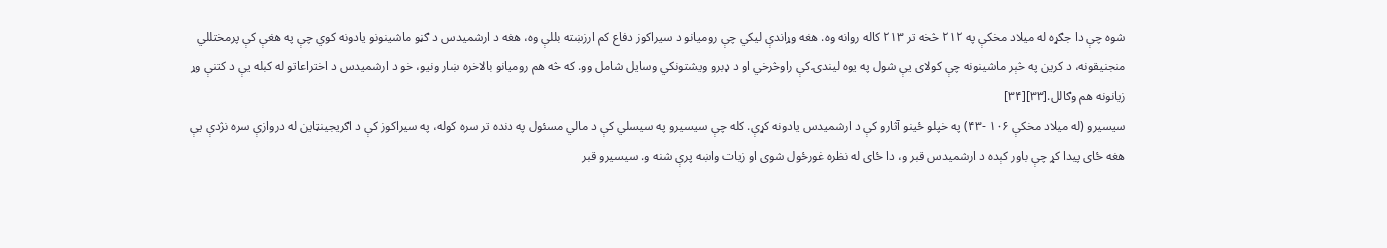شوه چې دا جګړه له میلاد مخکې په ۲۱۲ څخه تر ۲۱۳ کاله روانه وه. هغه وړاندې لیکي چې روميانو د سيراکوز دفاع کم ارزښته بللې وه، هغه د ارشميدس د ګڼو ماشينونو يادونه کوي چې په هغې کې پرمختللي منجنيقونه، د کرين په څېر ماشينونه چې کولای يې شول په يوه ليندۍ کې راوڅرخي او د ډبرو ويشتونکي وسايل شامل وو. که څه هم روميانو بالاخره ښار ونيو، خو د ارشميدس د اختراعاتو له کبله يې د کتنې وړ زيانونه هم وګالل.[۳۳][۳۴]
سيسيرو (له میلاد مخکې ۱۰۶ -۴۳) په خپلو ځينو آثارو کې د ارشميدس يادونه کړې. کله چې سيسيرو په سيسلي کې د مالي مسئول په دنده تر سره کوله، په سيراکوز کې د اګريجينټاين له دروازې سره نژدې يې هغه ځای پيدا کړ چې باور کېده د ارشميدس قبر و، دا ځای له نظره غورځول شوی او زيات واښه پرې شنه و. سيسيرو قبر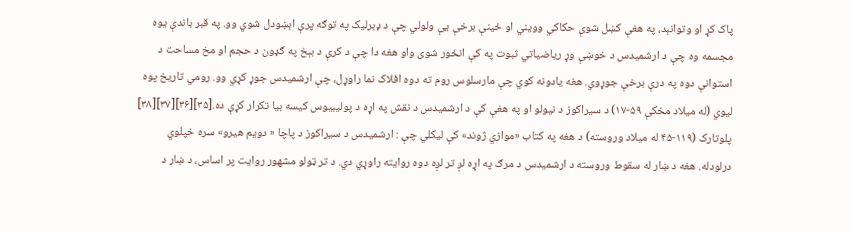پاک کړ او وتوانېد، په هغې کښل شوې حکاکي وويني او ځينې برخې يې ولولي چې د ډبرلیک په توګه پرې اېښودل شوي وو. په قبر باندې يوه مجسمه وه چې د ارشميدس د خوښې وړ رياضياتي ثبوت په کې انځور شوی واو هغه دا چې د کرې د بېخ په ګډون د حجم او مخ مساحت د استوانې دوه په درې برخې جوړوي. هغه يادونه کوي چې مارسلوس روم ته دوه افلاک نما راوړل، چې ارشميدس جوړ کړي وو. رومي تاريخ پوه ليوي (له میلاد مخکې ۵۹-۱۷) د سيراکوز د نيولو او په هغې کې د ارشميدس د نقش په اړه د پوليبيوس کیسه بيا تکرار کړې ده.[۳۵][۳۶][۳۷][۳۸]
پلوتارک (۱۱۹-۴۵ له میلاد وروسته) د هغه په کتاب «موازي ژوند» کې ليکلي چې : ارشميدس د سيراکوز د پاچا « دویم هیرو» سره خپلوي درلودله. هغه د ښار له سقوط وروسته د ارشميدس د مرګ په اړه لږ تر لږه دوه روايته راوړي دي. د تر ټولو مشهور روايت پر اساس، د ښار د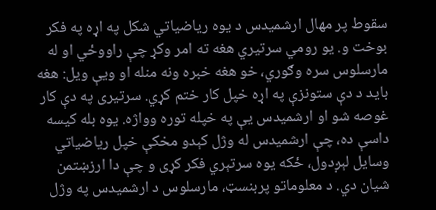سقوط پر مهال ارشميدس د يوه رياضياتي شکل په اړه په فکر بوخت و. يو رومي سرتيري هغه ته امر وکړ چې راووځي او له مارسلوس سره وګوري، خو هغه خبره ونه منله او ويې ويل: هغه بايد د دې ستونزې په اړه خپل کار ختم کړي. سرتيری په دې کار غوصه شو او ارشميدس يې په خپله توره وواژه. يوه بله کیسه داسې ده، چې ارشميدس له وژل کېدو مخکې خپل رياضياتي وسايل لېږدول، ځکه يوه سرتېري فکر کړی و چې دا ارزښتمن شيان دي. د معلوماتو پربنسټ، مارسلوس د ارشميدس په وژل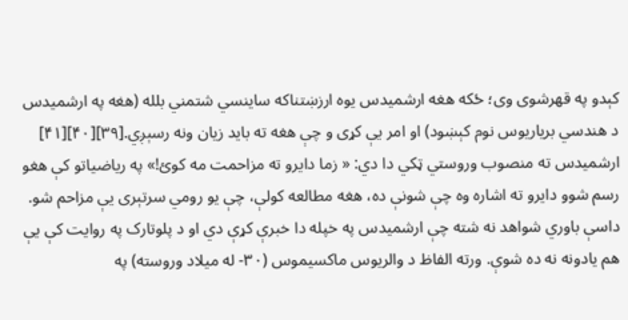کېدو په قهرشوی وی؛ ځکه هغه ارشميدس يوه ارزښتناکه ساينسي شتمني بلله (هغه په ارشميدس د هندسي برياريوس نوم کېښود) او امر يې کړی و چې هغه ته بايد زيان ونه رسېږي.[۳۹][۴۰][۴۱]
ارشميدس ته منصوب وروستي ټکي دا دي: « زما دايرو ته مزاحمت مه کوئ!» په رياضياتو کې هغو رسم شوو دايرو ته اشاره وه چې شونې ده، هغه مطالعه کولې، چې يو رومي سرتېری يې مزاحم شو. داسې باوري شواهد نه شته چې ارشميدس په خپله دا خبرې کړې دي او د پلوتارک په روايت کې يې هم يادونه نه ده شوې. ورته الفاظ د والريوس ماکسيموس (۳۰- له میلاد وروسته) په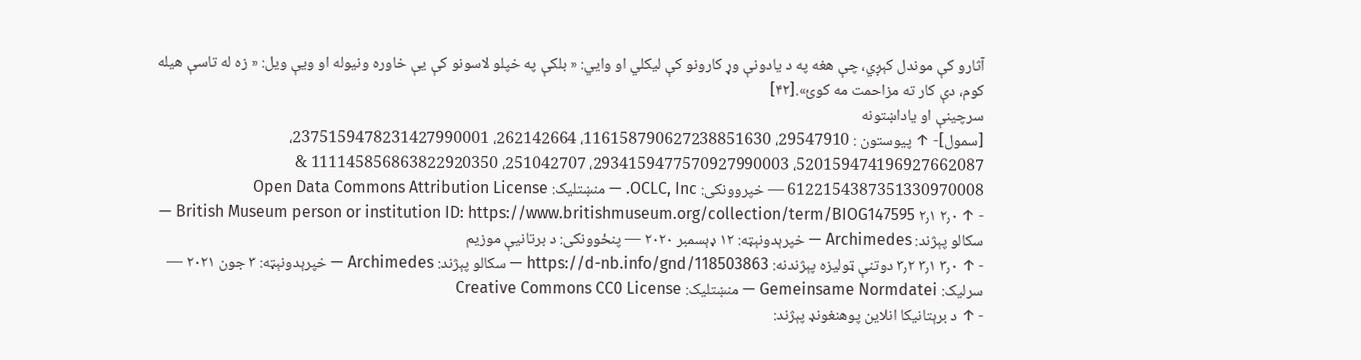آثارو کې موندل کېږي، چې هغه په د يادونې وړ کارونو کې ليکلي او وايي: « بلکې په خپلو لاسونو کې يې خاوره ونيوله او ويې ويل: « زه له تاسې هيله کوم، دې کار ته مزاحمت مه کوئ».[۴۲]
سرچينې او ياداښتونه
[سمول]- ↑ پیوستون : 29547910، 116158790627238851630، 262142664، 2375159478231427990001، 520159474196927662087، 2934159477570927990003، 251042707، 111145856863822920350 & 6122154387351330970008 — خپروونکی: OCLC, Inc. — منښتلیک: Open Data Commons Attribution License
- ↑ ۲٫۰ ۲٫۱ British Museum person or institution ID: https://www.britishmuseum.org/collection/term/BIOG147595 — سکالو پېژند: Archimedes — خپرېدونېټه: ۱۲ ډېسمبر ۲۰۲۰ — پنځوونکی: د برتانيې موزيم
- ↑ ۳٫۰ ۳٫۱ ۳٫۲ دوتنې ټوليزه پېژندنه: https://d-nb.info/gnd/118503863 — سکالو پېژند: Archimedes — خپرېدونېټه: ۳ جون ۲۰۲۱ — سرليک: Gemeinsame Normdatei — منښتلیک: Creative Commons CC0 License
- ↑ د برېتانيکا انلاين پوهنغونډ پېژند: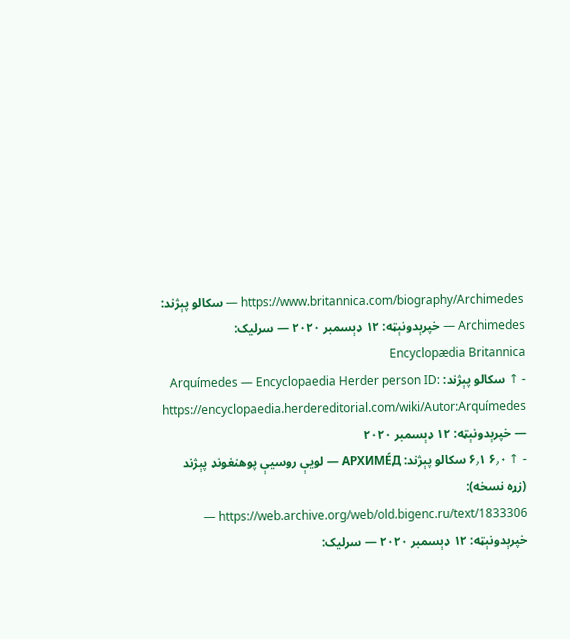https://www.britannica.com/biography/Archimedes — سکالو پېژند: Archimedes — خپرېدونېټه: ۱۲ ډېسمبر ۲۰۲۰ — سرليک: Encyclopædia Britannica
- ↑ سکالو پېژند: Arquímedes — Encyclopaedia Herder person ID: https://encyclopaedia.herdereditorial.com/wiki/Autor:Arquímedes — خپرېدونېټه: ۱۲ ډېسمبر ۲۰۲۰
- ↑ ۶٫۰ ۶٫۱ سکالو پېژند: АРХИМЕ́Д — لويې روسيې پوهنغونډ پېژند (زړه نسخه): https://web.archive.org/web/old.bigenc.ru/text/1833306 — خپرېدونېټه: ۱۲ ډېسمبر ۲۰۲۰ — سرليک: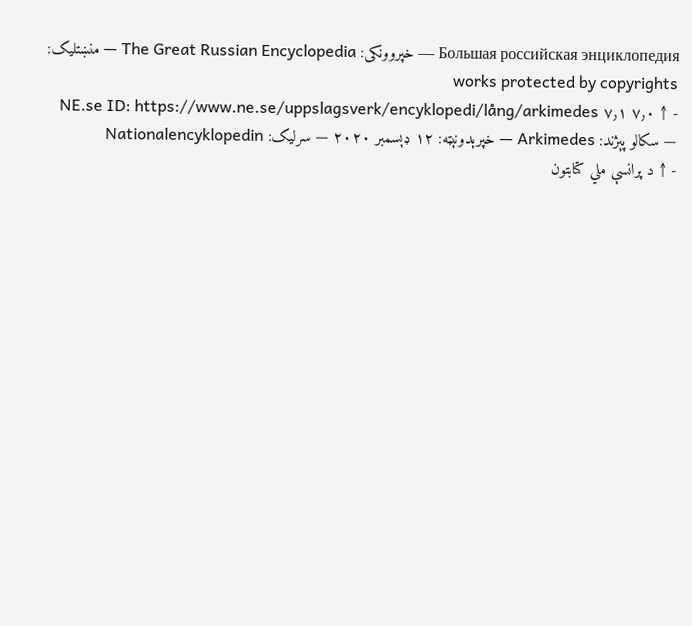Большая российская энциклопедия — خپروونکی: The Great Russian Encyclopedia — منښتلیک: works protected by copyrights
- ↑ ۷٫۰ ۷٫۱ NE.se ID: https://www.ne.se/uppslagsverk/encyklopedi/lång/arkimedes — سکالو پېژند: Arkimedes — خپرېدونېټه: ۱۲ ډېسمبر ۲۰۲۰ — سرليک: Nationalencyklopedin
- ↑ د پرانسې ملي کتابتون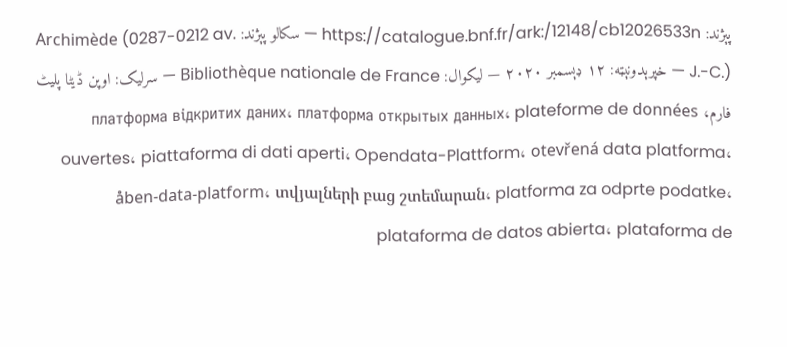پېژند: https://catalogue.bnf.fr/ark:/12148/cb12026533n — سکالو پېژند: Archimède (0287-0212 av. J.-C.) — خپرېدونېټه: ۱۲ ډېسمبر ۲۰۲۰ — ليکوال: Bibliothèque nationale de France — سرليک: اوپن ڈیٹا پلیٹ فارم، платформа відкритих даних، платформа открытых данных، plateforme de données ouvertes، piattaforma di dati aperti، Opendata-Plattform، otevřená data platforma، åben-data-platform، տվյալների բաց շտեմարան، platforma za odprte podatke، plataforma de datos abierta، plataforma de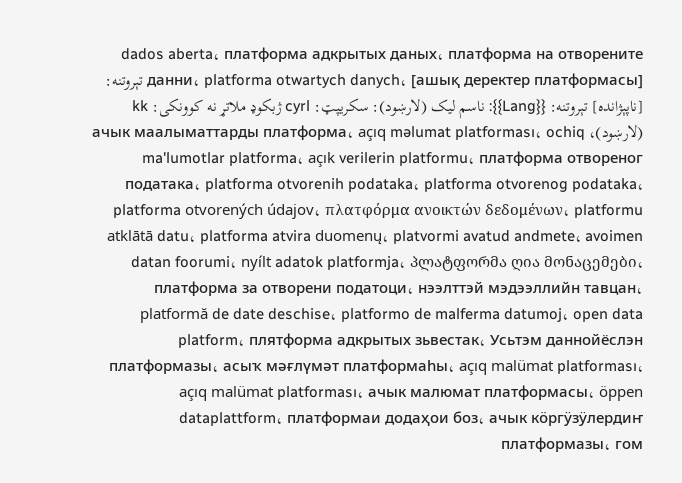dados aberta، платформа адкрытых даных، платформа на отворените данни، platforma otwartych danych، [ашық деректер платформасы] تېروتنه: [ناپېژانده] تېروتنه: {{Lang}}: ناسم ليک (لارښود): سکريپټ: cyrl ژبکوډ ملاتړ نه کوونکی: kk (لارښود)، ачык маалыматтарды платформа، açıq məlumat platforması، ochiq ma'lumotlar platforma، açık verilerin platformu، платформа отвореног података، platforma otvorenih podataka، platforma otvorenog podataka، platforma otvorených údajov، πλατφόρμα ανοικτών δεδομένων، platformu atklātā datu، platforma atvira duomenų، platvormi avatud andmete، avoimen datan foorumi، nyílt adatok platformja، პლატფორმა ღია მონაცემები، платформа за отворени податоци، нээлттэй мэдээллийн тавцан، platformă de date deschise، platformo de malferma datumoj، open data platform، плятформа адкрытых зьвестак، Усьтэм даннойёслэн платформазы، асыҡ мәғлүмәт платформаһы، açıq malümat platforması، açıq malümat platforması، ачык малюмат платформасы، öppen dataplattform، платформаи додаҳои боз، ачык кӧргӱзӱлердиҥ платформазы، гом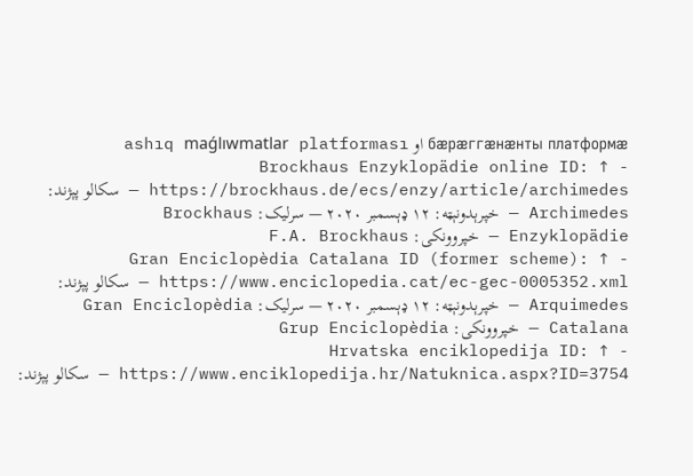бæрæггæнæнты платформæ او ashıq maǵlıwmatlar platforması
- ↑ Brockhaus Enzyklopädie online ID: https://brockhaus.de/ecs/enzy/article/archimedes — سکالو پېژند: Archimedes — خپرېدونېټه: ۱۲ ډېسمبر ۲۰۲۰ — سرليک: Brockhaus Enzyklopädie — خپروونکی: F.A. Brockhaus
- ↑ Gran Enciclopèdia Catalana ID (former scheme): https://www.enciclopedia.cat/ec-gec-0005352.xml — سکالو پېژند: Arquimedes — خپرېدونېټه: ۱۲ ډېسمبر ۲۰۲۰ — سرليک: Gran Enciclopèdia Catalana — خپروونکی: Grup Enciclopèdia
- ↑ Hrvatska enciklopedija ID: https://www.enciklopedija.hr/Natuknica.aspx?ID=3754 — سکالو پېژند: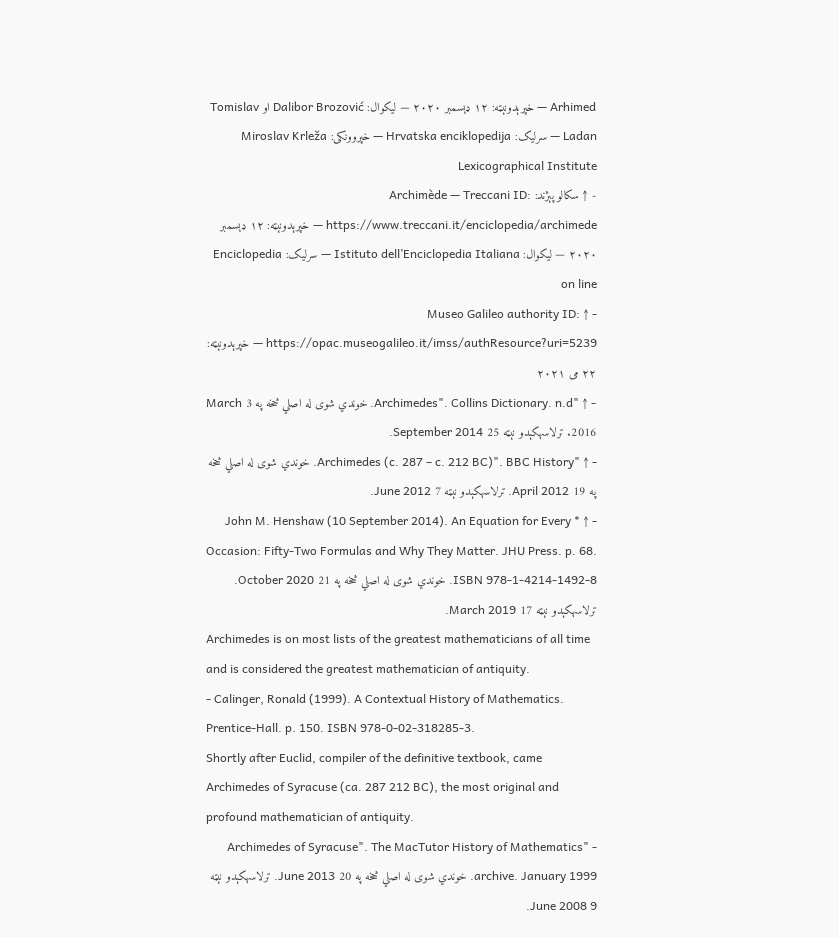Arhimed — خپرېدونېټه: ۱۲ ډېسمبر ۲۰۲۰ — ليکوال: Dalibor Brozović او Tomislav Ladan — سرليک: Hrvatska enciklopedija — خپروونکی: Miroslav Krleža Lexicographical Institute
- ↑ سکالو پېژند: Archimède — Treccani ID: https://www.treccani.it/enciclopedia/archimede — خپرېدونېټه: ۱۲ ډېسمبر ۲۰۲۰ — ليکوال: Istituto dell’Enciclopedia Italiana — سرليک: Enciclopedia on line
- ↑ Museo Galileo authority ID: https://opac.museogalileo.it/imss/authResource?uri=5239 — خپرېدونېټه: ۲۲ می ۲۰۲۱
- ↑ "Archimedes". Collins Dictionary. n.d. خوندي شوی له اصلي څخه په 3 March 2016. ترلاسهکېدو نېټه 25 September 2014.
- ↑ "Archimedes (c. 287 – c. 212 BC)". BBC History. خوندي شوی له اصلي څخه په 19 April 2012. ترلاسهکېدو نېټه 7 June 2012.
- ↑ * John M. Henshaw (10 September 2014). An Equation for Every Occasion: Fifty-Two Formulas and Why They Matter. JHU Press. p. 68. ISBN 978-1-4214-1492-8. خوندي شوی له اصلي څخه په 21 October 2020. ترلاسهکېدو نېټه 17 March 2019.
Archimedes is on most lists of the greatest mathematicians of all time and is considered the greatest mathematician of antiquity.
- Calinger, Ronald (1999). A Contextual History of Mathematics. Prentice-Hall. p. 150. ISBN 978-0-02-318285-3.
Shortly after Euclid, compiler of the definitive textbook, came Archimedes of Syracuse (ca. 287 212 BC), the most original and profound mathematician of antiquity.
- "Archimedes of Syracuse". The MacTutor History of Mathematics archive. January 1999. خوندي شوی له اصلي څخه په 20 June 2013. ترلاسهکېدو نېټه 9 June 2008.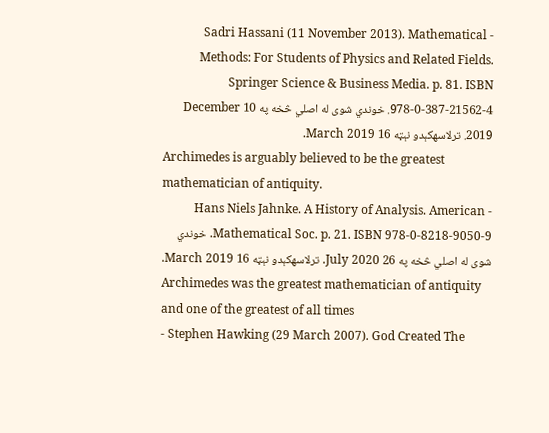- Sadri Hassani (11 November 2013). Mathematical Methods: For Students of Physics and Related Fields. Springer Science & Business Media. p. 81. ISBN 978-0-387-21562-4. خوندي شوی له اصلي څخه په 10 December 2019. ترلاسهکېدو نېټه 16 March 2019.
Archimedes is arguably believed to be the greatest mathematician of antiquity.
- Hans Niels Jahnke. A History of Analysis. American Mathematical Soc. p. 21. ISBN 978-0-8218-9050-9. خوندي شوی له اصلي څخه په 26 July 2020. ترلاسهکېدو نېټه 16 March 2019.
Archimedes was the greatest mathematician of antiquity and one of the greatest of all times
- Stephen Hawking (29 March 2007). God Created The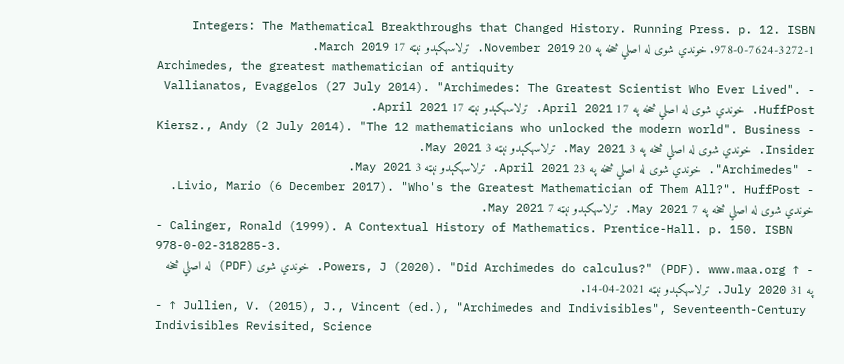Integers: The Mathematical Breakthroughs that Changed History. Running Press. p. 12. ISBN 978-0-7624-3272-1. خوندي شوی له اصلي څخه په 20 November 2019. ترلاسهکېدو نېټه 17 March 2019.
Archimedes, the greatest mathematician of antiquity
- Vallianatos, Evaggelos (27 July 2014). "Archimedes: The Greatest Scientist Who Ever Lived". HuffPost. خوندي شوی له اصلي څخه په 17 April 2021. ترلاسهکېدو نېټه 17 April 2021.
- Kiersz., Andy (2 July 2014). "The 12 mathematicians who unlocked the modern world". Business Insider. خوندي شوی له اصلي څخه په 3 May 2021. ترلاسهکېدو نېټه 3 May 2021.
- "Archimedes". خوندي شوی له اصلي څخه په 23 April 2021. ترلاسهکېدو نېټه 3 May 2021.
- Livio, Mario (6 December 2017). "Who's the Greatest Mathematician of Them All?". HuffPost. خوندي شوی له اصلي څخه په 7 May 2021. ترلاسهکېدو نېټه 7 May 2021.
- Calinger, Ronald (1999). A Contextual History of Mathematics. Prentice-Hall. p. 150. ISBN 978-0-02-318285-3.
- ↑ Powers, J (2020). "Did Archimedes do calculus?" (PDF). www.maa.org. خوندي شوی (PDF) له اصلي څخه په 31 July 2020. ترلاسهکېدو نېټه 2021-04-14.
- ↑ Jullien, V. (2015), J., Vincent (ed.), "Archimedes and Indivisibles", Seventeenth-Century Indivisibles Revisited, Science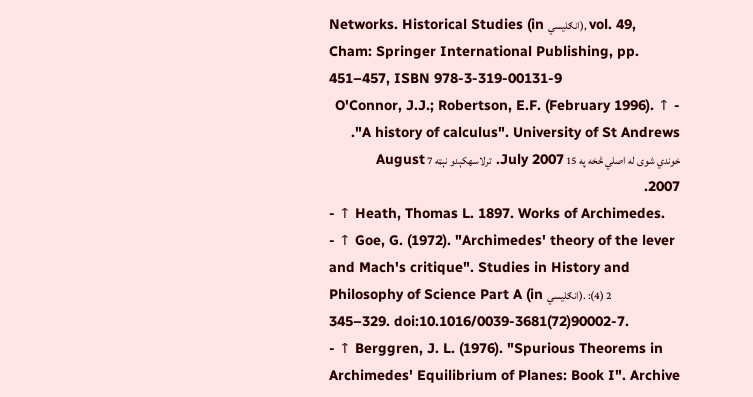Networks. Historical Studies (in انګليسي), vol. 49, Cham: Springer International Publishing, pp. 451–457, ISBN 978-3-319-00131-9
- ↑ O'Connor, J.J.; Robertson, E.F. (February 1996). "A history of calculus". University of St Andrews. خوندي شوی له اصلي څخه په 15 July 2007. ترلاسهکېدو نېټه 7 August 2007.
- ↑ Heath, Thomas L. 1897. Works of Archimedes.
- ↑ Goe, G. (1972). "Archimedes' theory of the lever and Mach's critique". Studies in History and Philosophy of Science Part A (in انګليسي). 2 (4): 329–345. doi:10.1016/0039-3681(72)90002-7.
- ↑ Berggren, J. L. (1976). "Spurious Theorems in Archimedes' Equilibrium of Planes: Book I". Archive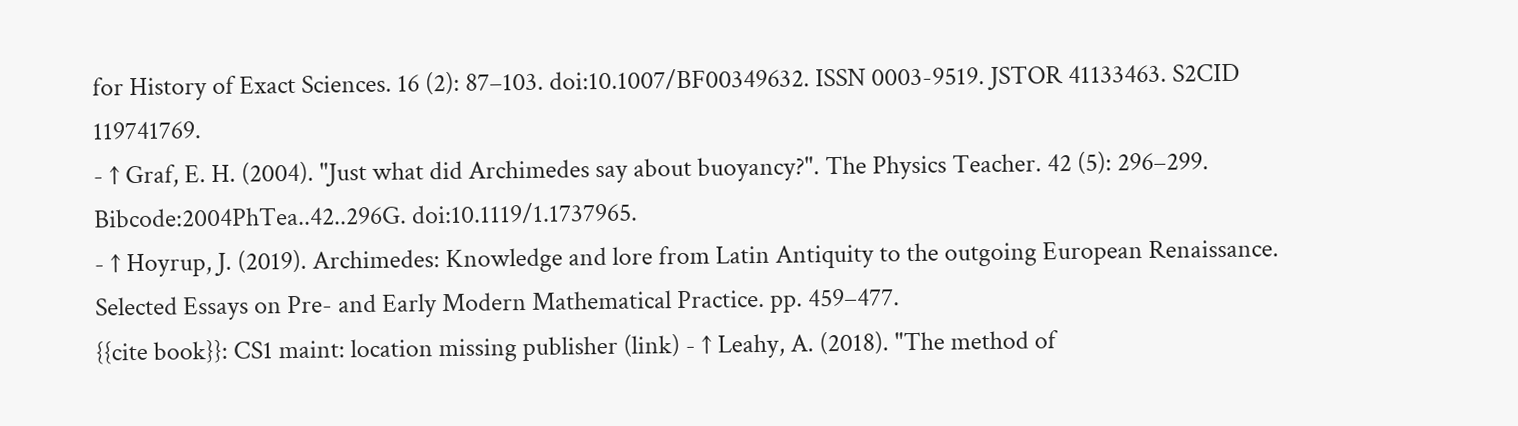for History of Exact Sciences. 16 (2): 87–103. doi:10.1007/BF00349632. ISSN 0003-9519. JSTOR 41133463. S2CID 119741769.
- ↑ Graf, E. H. (2004). "Just what did Archimedes say about buoyancy?". The Physics Teacher. 42 (5): 296–299. Bibcode:2004PhTea..42..296G. doi:10.1119/1.1737965.
- ↑ Hoyrup, J. (2019). Archimedes: Knowledge and lore from Latin Antiquity to the outgoing European Renaissance. Selected Essays on Pre- and Early Modern Mathematical Practice. pp. 459–477.
{{cite book}}: CS1 maint: location missing publisher (link) - ↑ Leahy, A. (2018). "The method of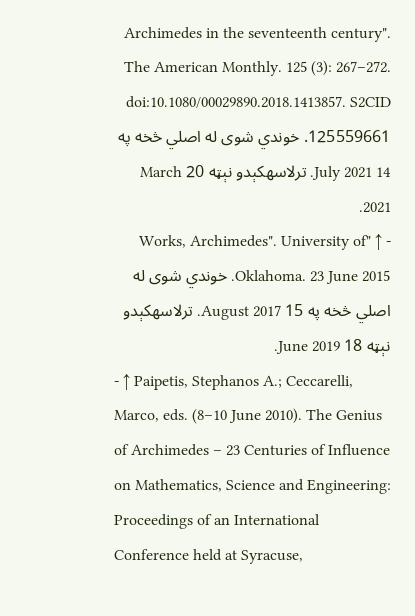Archimedes in the seventeenth century". The American Monthly. 125 (3): 267–272. doi:10.1080/00029890.2018.1413857. S2CID 125559661. خوندي شوی له اصلي څخه په 14 July 2021. ترلاسهکېدو نېټه 20 March 2021.
- ↑ "Works, Archimedes". University of Oklahoma. 23 June 2015. خوندي شوی له اصلي څخه په 15 August 2017. ترلاسهکېدو نېټه 18 June 2019.
- ↑ Paipetis, Stephanos A.; Ceccarelli, Marco, eds. (8–10 June 2010). The Genius of Archimedes – 23 Centuries of Influence on Mathematics, Science and Engineering: Proceedings of an International Conference held at Syracuse,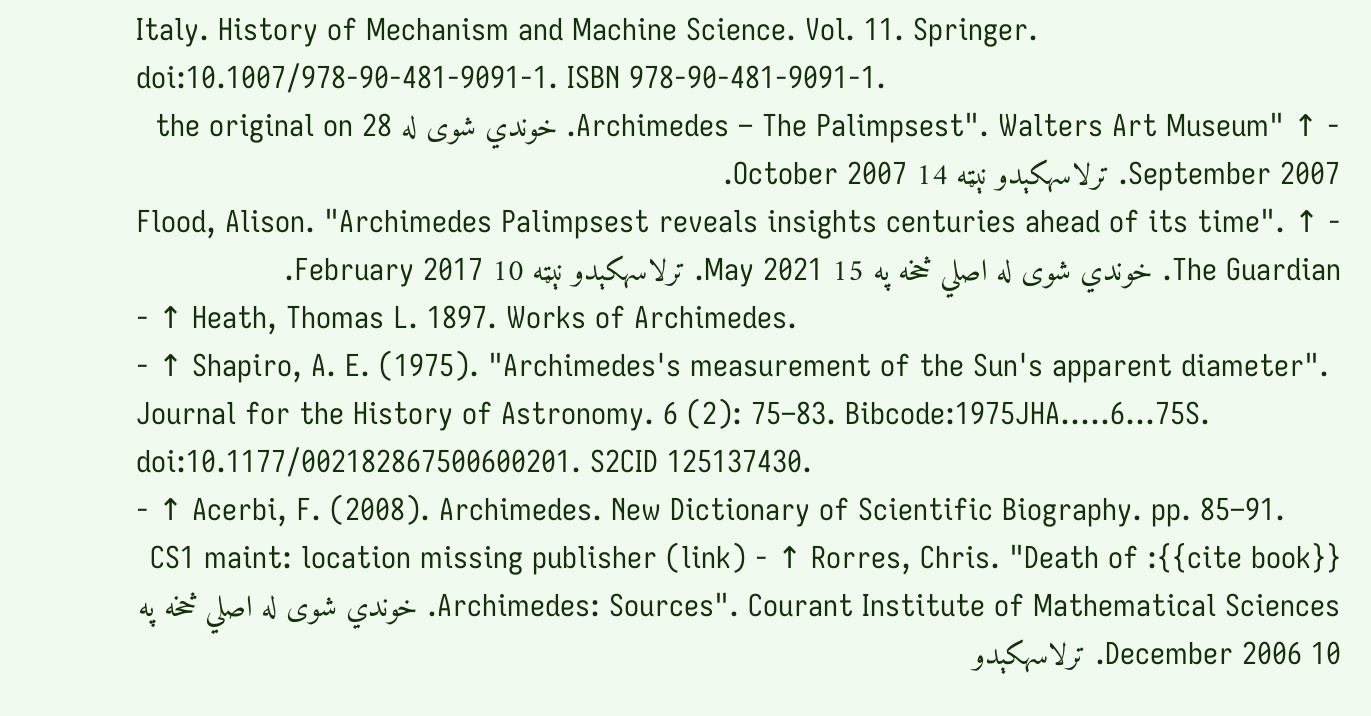Italy. History of Mechanism and Machine Science. Vol. 11. Springer. doi:10.1007/978-90-481-9091-1. ISBN 978-90-481-9091-1.
- ↑ "Archimedes – The Palimpsest". Walters Art Museum. خوندي شوی له the original on 28 September 2007. ترلاسهکېدو نېټه 14 October 2007.
- ↑ Flood, Alison. "Archimedes Palimpsest reveals insights centuries ahead of its time". The Guardian. خوندي شوی له اصلي څخه په 15 May 2021. ترلاسهکېدو نېټه 10 February 2017.
- ↑ Heath, Thomas L. 1897. Works of Archimedes.
- ↑ Shapiro, A. E. (1975). "Archimedes's measurement of the Sun's apparent diameter". Journal for the History of Astronomy. 6 (2): 75–83. Bibcode:1975JHA.....6...75S. doi:10.1177/002182867500600201. S2CID 125137430.
- ↑ Acerbi, F. (2008). Archimedes. New Dictionary of Scientific Biography. pp. 85–91.
{{cite book}}: CS1 maint: location missing publisher (link) - ↑ Rorres, Chris. "Death of Archimedes: Sources". Courant Institute of Mathematical Sciences. خوندي شوی له اصلي څخه په 10 December 2006. ترلاسهکېدو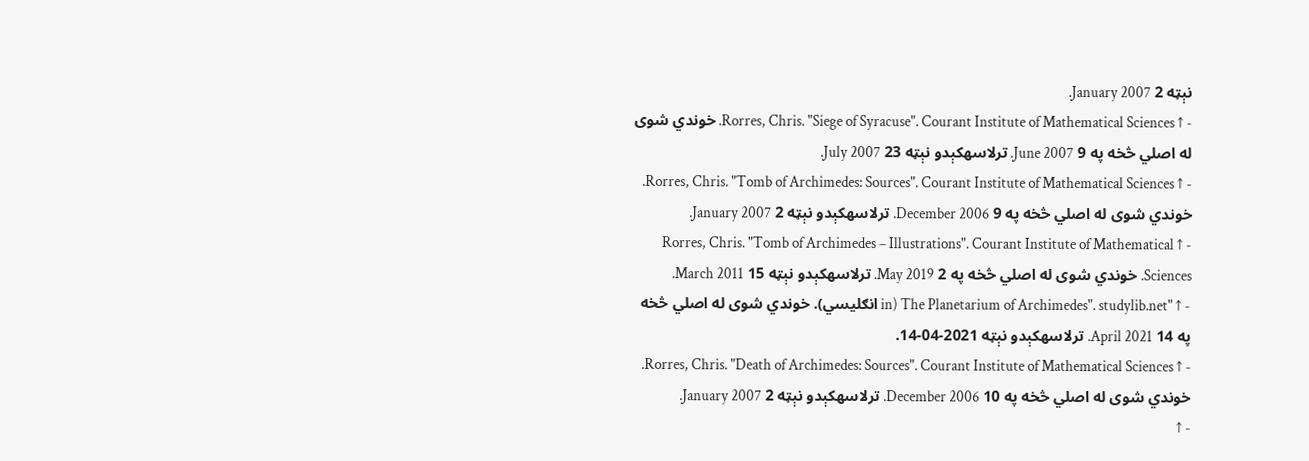نېټه 2 January 2007.
- ↑ Rorres, Chris. "Siege of Syracuse". Courant Institute of Mathematical Sciences. خوندي شوی له اصلي څخه په 9 June 2007. ترلاسهکېدو نېټه 23 July 2007.
- ↑ Rorres, Chris. "Tomb of Archimedes: Sources". Courant Institute of Mathematical Sciences. خوندي شوی له اصلي څخه په 9 December 2006. ترلاسهکېدو نېټه 2 January 2007.
- ↑ Rorres, Chris. "Tomb of Archimedes – Illustrations". Courant Institute of Mathematical Sciences. خوندي شوی له اصلي څخه په 2 May 2019. ترلاسهکېدو نېټه 15 March 2011.
- ↑ "The Planetarium of Archimedes". studylib.net (in انګليسي). خوندي شوی له اصلي څخه په 14 April 2021. ترلاسهکېدو نېټه 2021-04-14.
- ↑ Rorres, Chris. "Death of Archimedes: Sources". Courant Institute of Mathematical Sciences. خوندي شوی له اصلي څخه په 10 December 2006. ترلاسهکېدو نېټه 2 January 2007.
- ↑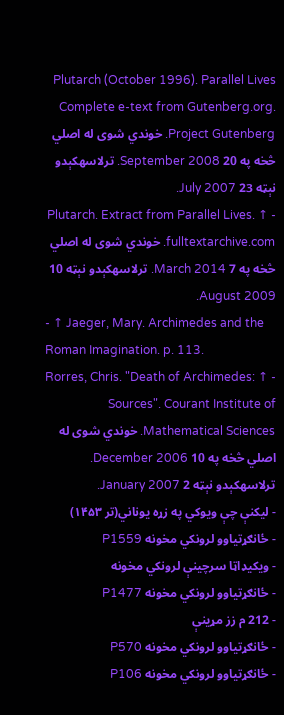Plutarch (October 1996). Parallel Lives Complete e-text from Gutenberg.org. Project Gutenberg. خوندي شوی له اصلي څخه په 20 September 2008. ترلاسهکېدو نېټه 23 July 2007.
- ↑ Plutarch. Extract from Parallel Lives. fulltextarchive.com. خوندي شوی له اصلي څخه په 7 March 2014. ترلاسهکېدو نېټه 10 August 2009.
- ↑ Jaeger, Mary. Archimedes and the Roman Imagination. p. 113.
- ↑ Rorres, Chris. "Death of Archimedes: Sources". Courant Institute of Mathematical Sciences. خوندي شوی له اصلي څخه په 10 December 2006. ترلاسهکېدو نېټه 2 January 2007.
- ليکنې چې ويوکي په زړه يوناني(تر ۱۴۵۳)
- ځانګړتياوو لرونکي مخونه P1559
- ويکيډاټا سرچينې لرونکي مخونه
- ځانګړتياوو لرونکي مخونه P1477
- 212 م زز مړينې
- ځانګړتياوو لرونکي مخونه P570
- ځانګړتياوو لرونکي مخونه P106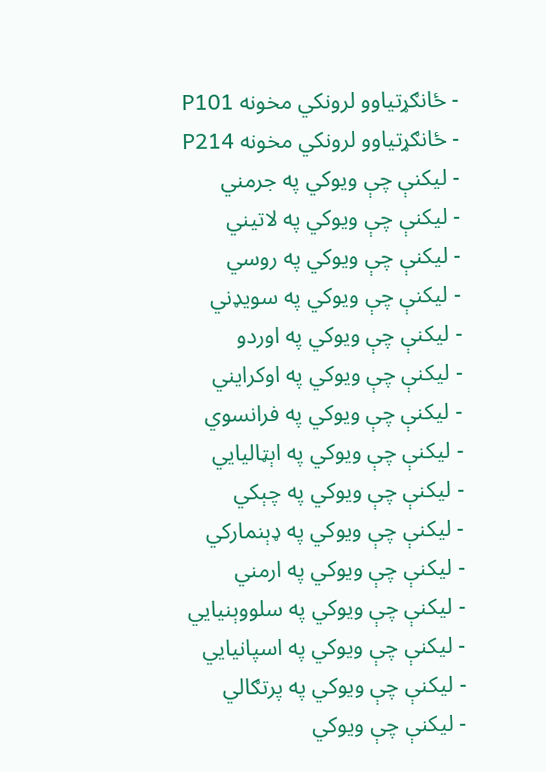- ځانګړتياوو لرونکي مخونه P101
- ځانګړتياوو لرونکي مخونه P214
- ليکنې چې ويوکي په جرمني
- ليکنې چې ويوکي په لاتيني
- ليکنې چې ويوکي په روسي
- ليکنې چې ويوکي په سویډني
- ليکنې چې ويوکي په اوردو
- ليکنې چې ويوکي په اوکرايني
- ليکنې چې ويوکي په فرانسوي
- ليکنې چې ويوکي په اېټاليايي
- ليکنې چې ويوکي په چېکي
- ليکنې چې ويوکي په ډېنمارکي
- ليکنې چې ويوکي په ارمني
- ليکنې چې ويوکي په سلووېنيايي
- ليکنې چې ويوکي په اسپانيايي
- ليکنې چې ويوکي په پرتګالي
- ليکنې چې ويوکي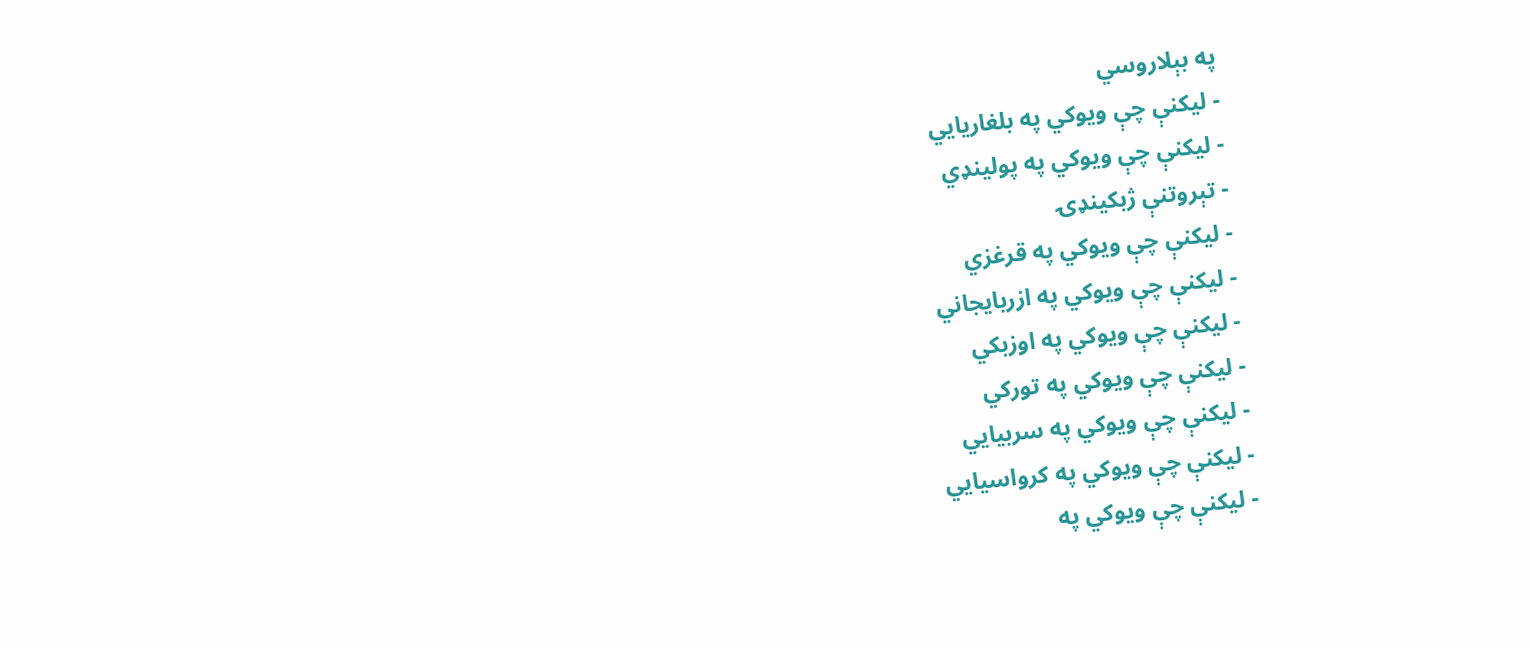په بېلاروسي
- ليکنې چې ويوکي په بلغاريايي
- ليکنې چې ويوکي په پولينډي
- تېروتنې ژبکينډۍ
- ليکنې چې ويوکي په قرغزي
- ليکنې چې ويوکي په ازربايجاني
- ليکنې چې ويوکي په اوزبکي
- ليکنې چې ويوکي په تورکي
- ليکنې چې ويوکي په سربيايي
- ليکنې چې ويوکي په کرواسيايي
- ليکنې چې ويوکي په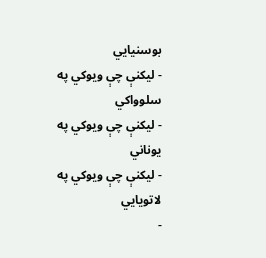بوسنيايي
- ليکنې چې ويوکي په سلوواکي
- ليکنې چې ويوکي په يوناني
- ليکنې چې ويوکي په لاتويايي
-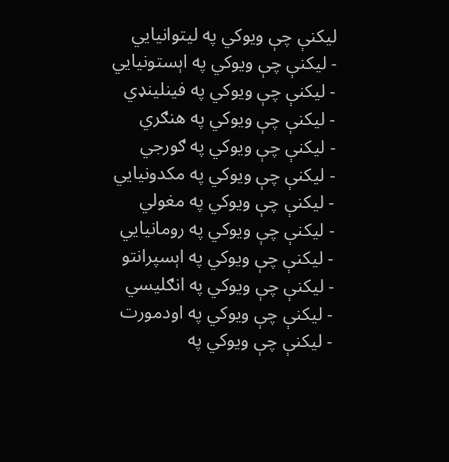ليکنې چې ويوکي په ليتوانيايي
- ليکنې چې ويوکي په اېستونيايي
- ليکنې چې ويوکي په فينلينډي
- ليکنې چې ويوکي په هنګري
- ليکنې چې ويوکي په ګورجي
- ليکنې چې ويوکي په مکدونيايي
- ليکنې چې ويوکي په مغولي
- ليکنې چې ويوکي په رومانيايي
- ليکنې چې ويوکي په اېسپرانتو
- ليکنې چې ويوکي په انګليسي
- ليکنې چې ويوکي په اودمورت
- ليکنې چې ويوکي په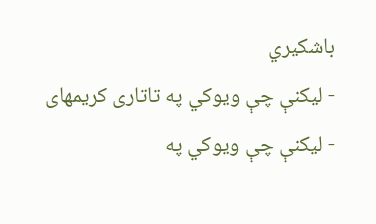باشکيري
- ليکنې چې ويوکي په تاتاری کریمهای
- ليکنې چې ويوکي په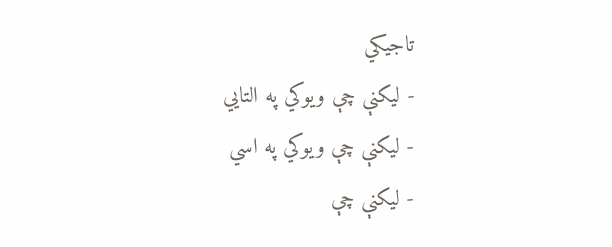تاجيکي
- ليکنې چې ويوکي په التايي
- ليکنې چې ويوکي په اسي
- ليکنې چې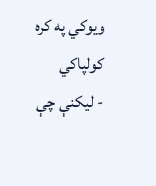ويوکي په کره کولپاکي
- ليکنې چې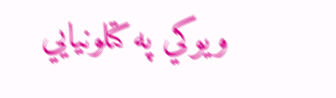ويوکي په کتلونيايي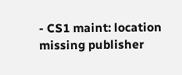- CS1 maint: location missing publisher